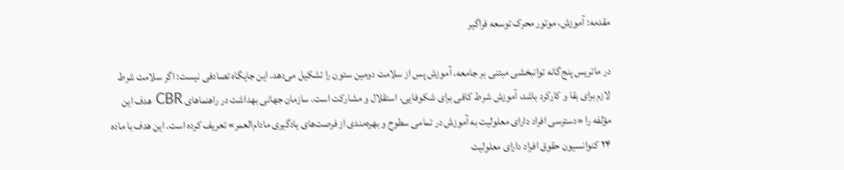مقدمه: آموزش، موتور محرک توسعه فراگیر

در ماتریس پنج‌گانه توانبخشی مبتنی بر جامعه، آموزش پس از سلامت دومین ستون را تشکیل می‌دهد. این جایگاه تصادفی نیست: اگر سلامت شرط لازم برای بقا و کارکرد باشد، آموزش شرط کافی برای شکوفایی، استقلال و مشارکت است. سازمان جهانی بهداشت در راهنماهای CBR هدف این مؤلفه را «دسترسی افراد دارای معلولیت به آموزش در تمامی سطوح و بهره‌مندی از فرصت‌های یادگیری مادام‌العمر» تعریف کرده است. این هدف با ماده ۲۴ کنوانسیون حقوق افراد دارای معلولیت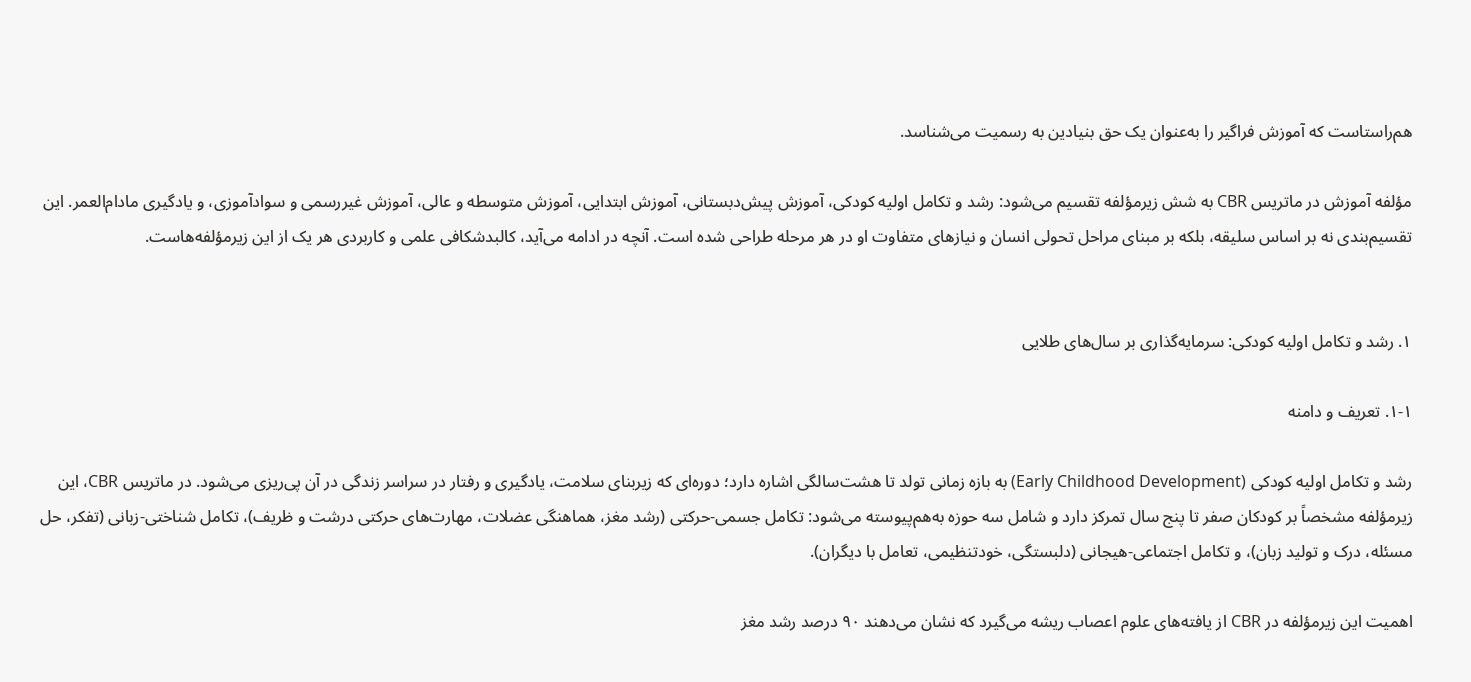هم‌راستاست که آموزش فراگیر را به‌عنوان یک حق بنیادین به رسمیت می‌شناسد.

مؤلفه آموزش در ماتریس CBR به شش زیرمؤلفه تقسیم می‌شود: رشد و تکامل اولیه کودکی، آموزش پیش‌دبستانی، آموزش ابتدایی، آموزش متوسطه و عالی، آموزش غیررسمی و سوادآموزی، و یادگیری مادام‌العمر. این تقسیم‌بندی نه بر اساس سلیقه، بلکه بر مبنای مراحل تحولی انسان و نیازهای متفاوت او در هر مرحله طراحی شده است. آنچه در ادامه می‌آید، کالبدشکافی علمی و کاربردی هر یک از این زیرمؤلفه‌هاست.


۱. رشد و تکامل اولیه کودکی: سرمایه‌گذاری بر سال‌های طلایی

۱-۱. تعریف و دامنه

رشد و تکامل اولیه کودکی (Early Childhood Development) به بازه زمانی تولد تا هشت‌سالگی اشاره دارد؛ دوره‌ای که زیربنای سلامت، یادگیری و رفتار در سراسر زندگی در آن پی‌ریزی می‌شود. در ماتریس CBR، این زیرمؤلفه مشخصاً بر کودکان صفر تا پنج سال تمرکز دارد و شامل سه حوزه به‌هم‌پیوسته می‌شود: تکامل جسمی-حرکتی (رشد مغز، هماهنگی عضلات، مهارت‌های حرکتی درشت و ظریف)، تکامل شناختی-زبانی (تفکر، حل مسئله، درک و تولید زبان)، و تکامل اجتماعی-هیجانی (دلبستگی، خودتنظیمی، تعامل با دیگران).

اهمیت این زیرمؤلفه در CBR از یافته‌های علوم اعصاب ریشه می‌گیرد که نشان می‌دهند ۹۰ درصد رشد مغز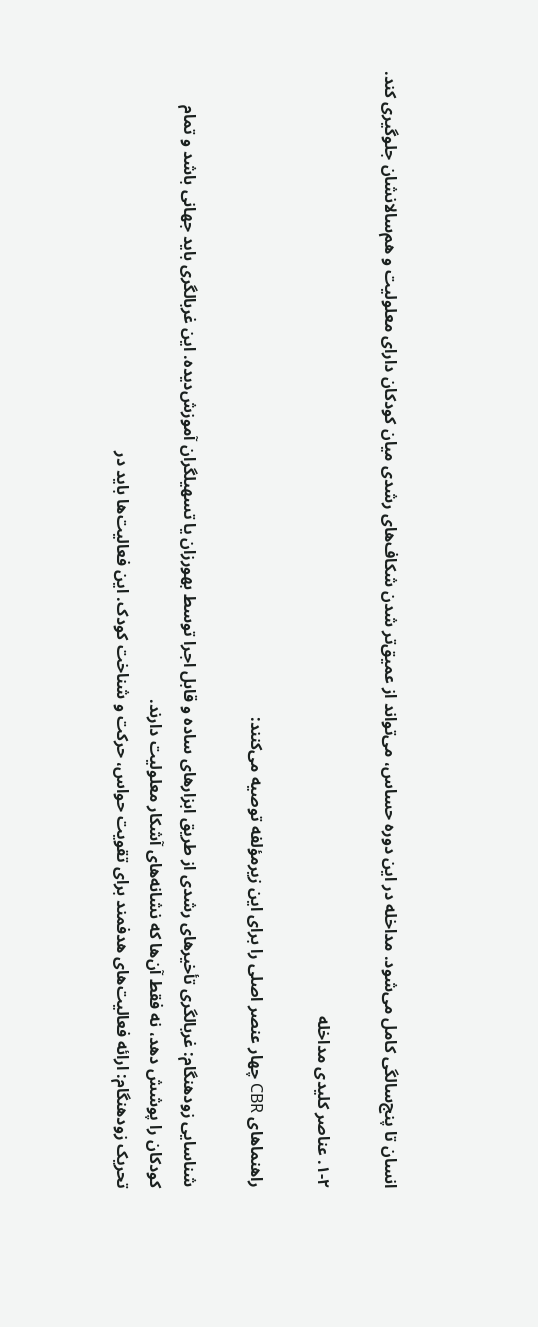انسان تا پنج‌سالگی کامل می‌شود. مداخله در این دوره حساس، می‌تواند از عمیق‌تر شدن شکاف‌های رشدی میان کودکان دارای معلولیت و هم‌سالانشان جلوگیری کند.

۱-۲. عناصر کلیدی مداخله

راهنماهای CBR چهار عنصر اصلی را برای این زیرمؤلفه توصیه می‌کنند:

شناسایی زودهنگام: غربالگری تأخیرهای رشدی از طریق ابزارهای ساده و قابل اجرا توسط بهورزان یا تسهیلگران آموزش‌دیده. این غربالگری باید جهانی باشد و تمام کودکان را پوشش دهد، نه فقط آن‌ها که نشانه‌های آشکار معلولیت دارند.
تحریک زودهنگام: ارائه فعالیت‌های هدفمند برای تقویت حواس، حرکت و شناخت کودک. این فعالیت‌ها باید در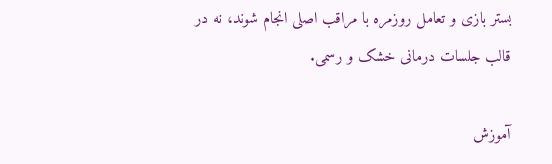بستر بازی و تعامل روزمره با مراقب اصلی انجام شوند، نه در قالب جلسات درمانی خشک و رسمی.

آموزش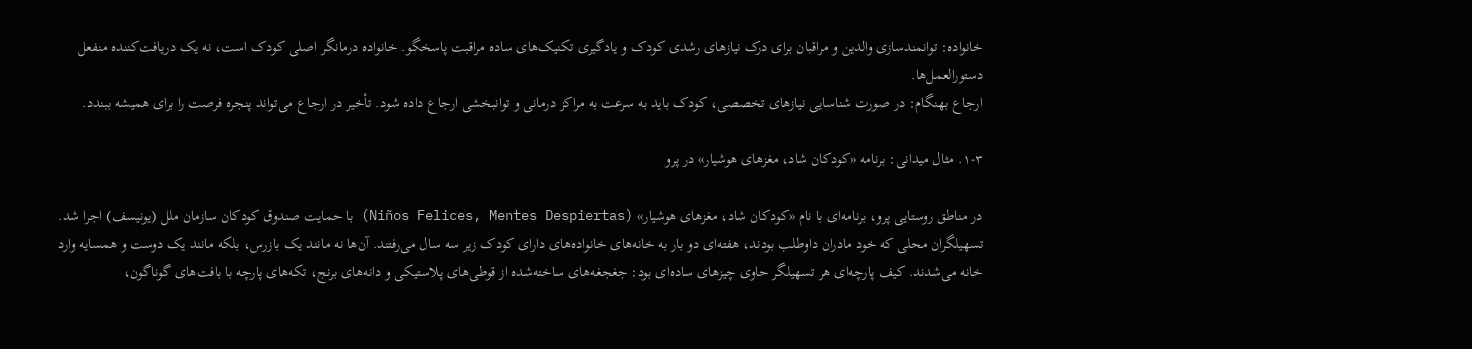خانواده: توانمندسازی والدین و مراقبان برای درک نیازهای رشدی کودک و یادگیری تکنیک‌های ساده مراقبت پاسخگو. خانواده درمانگر اصلی کودک است، نه یک دریافت‌کننده منفعل دستورالعمل‌ها.
ارجاع بهنگام: در صورت شناسایی نیازهای تخصصی، کودک باید به سرعت به مراکز درمانی و توانبخشی ارجاع داده شود. تأخیر در ارجاع می‌تواند پنجره فرصت را برای همیشه ببندد.

۱-۳. مثال میدانی: برنامه «کودکان شاد، مغزهای هوشیار» در پرو

در مناطق روستایی پرو، برنامه‌ای با نام «کودکان شاد، مغزهای هوشیار» (Niños Felices, Mentes Despiertas) با حمایت صندوق کودکان سازمان ملل (یونیسف) اجرا شد. تسهیلگران محلی که خود مادران داوطلب بودند، هفته‌ای دو بار به خانه‌های خانواده‌های دارای کودک زیر سه سال می‌رفتند. آن‌ها نه مانند یک بازرس، بلکه مانند یک دوست و همسایه وارد خانه می‌شدند. کیف پارچه‌ای هر تسهیلگر حاوی چیزهای ساده‌ای بود: جغجغه‌های ساخته‌شده از قوطی‌های پلاستیکی و دانه‌های برنج، تکه‌های پارچه با بافت‌های گوناگون،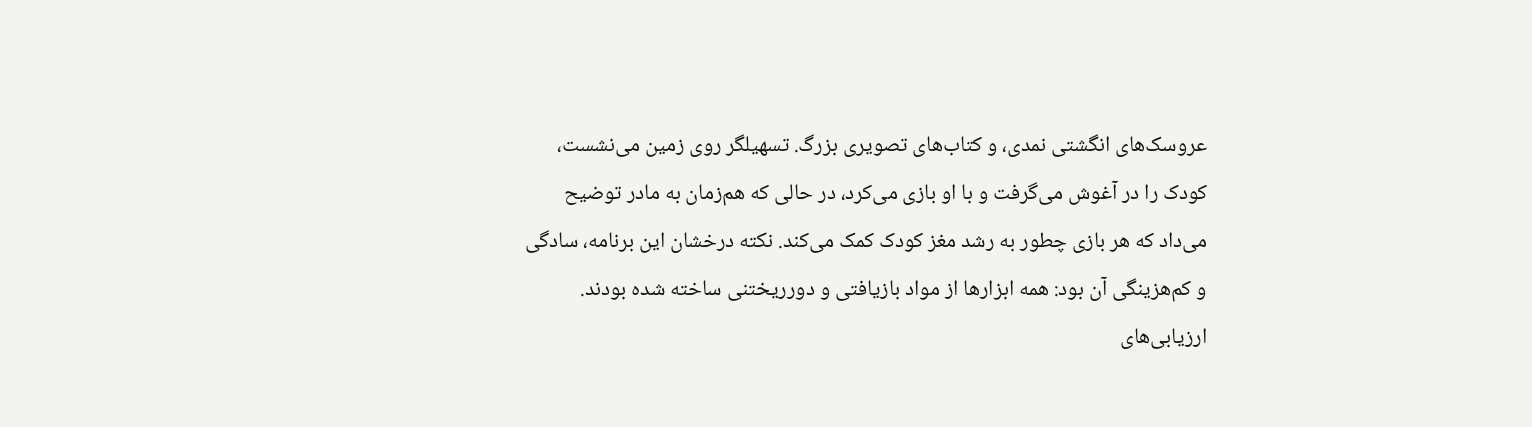عروسک‌های انگشتی نمدی، و کتاب‌های تصویری بزرگ. تسهیلگر روی زمین می‌نشست، کودک را در آغوش می‌گرفت و با او بازی می‌کرد، در حالی که هم‌زمان به مادر توضیح می‌داد که هر بازی چطور به رشد مغز کودک کمک می‌کند. نکته درخشان این برنامه، سادگی و کم‌هزینگی آن بود: همه ابزارها از مواد بازیافتی و دورریختنی ساخته شده بودند. ارزیابی‌های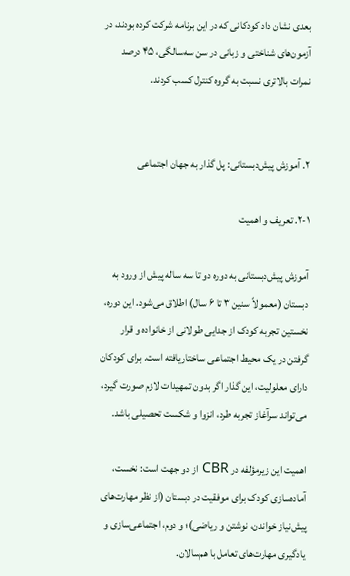بعدی نشان داد کودکانی که در این برنامه شرکت کرده بودند، در آزمون‌های شناختی و زبانی در سن سه‌سالگی، ۴۵ درصد نمرات بالاتری نسبت به گروه کنترل کسب کردند.


۲. آموزش پیش‌دبستانی: پل گذار به جهان اجتماعی

۲-۱. تعریف و اهمیت

آموزش پیش‌دبستانی به دوره دو تا سه ساله پیش از ورود به دبستان (معمولاً سنین ۳ تا ۶ سال) اطلاق می‌شود. این دوره، نخستین تجربه کودک از جدایی طولانی از خانواده و قرار گرفتن در یک محیط اجتماعی ساختاریافته است. برای کودکان دارای معلولیت، این گذار اگر بدون تمهیدات لازم صورت گیرد، می‌تواند سرآغاز تجربه طرد، انزوا و شکست تحصیلی باشد.

اهمیت این زیرمؤلفه در CBR از دو جهت است: نخست، آماده‌سازی کودک برای موفقیت در دبستان (از نظر مهارت‌های پیش‌نیاز خواندن، نوشتن و ریاضی)؛ و دوم، اجتماعی‌سازی و یادگیری مهارت‌های تعامل با هم‌سالان.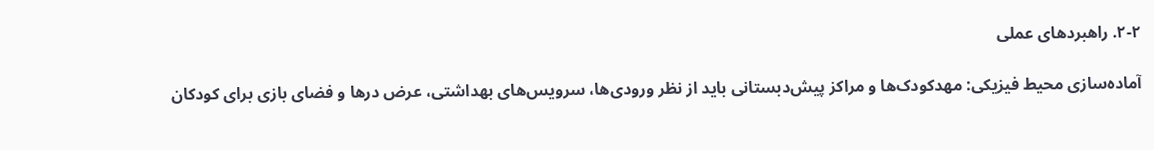۲-۲. راهبردهای عملی

آماده‌سازی محیط فیزیکی: مهدکودک‌ها و مراکز پیش‌دبستانی باید از نظر ورودی‌ها، سرویس‌های بهداشتی، عرض درها و فضای بازی برای کودکان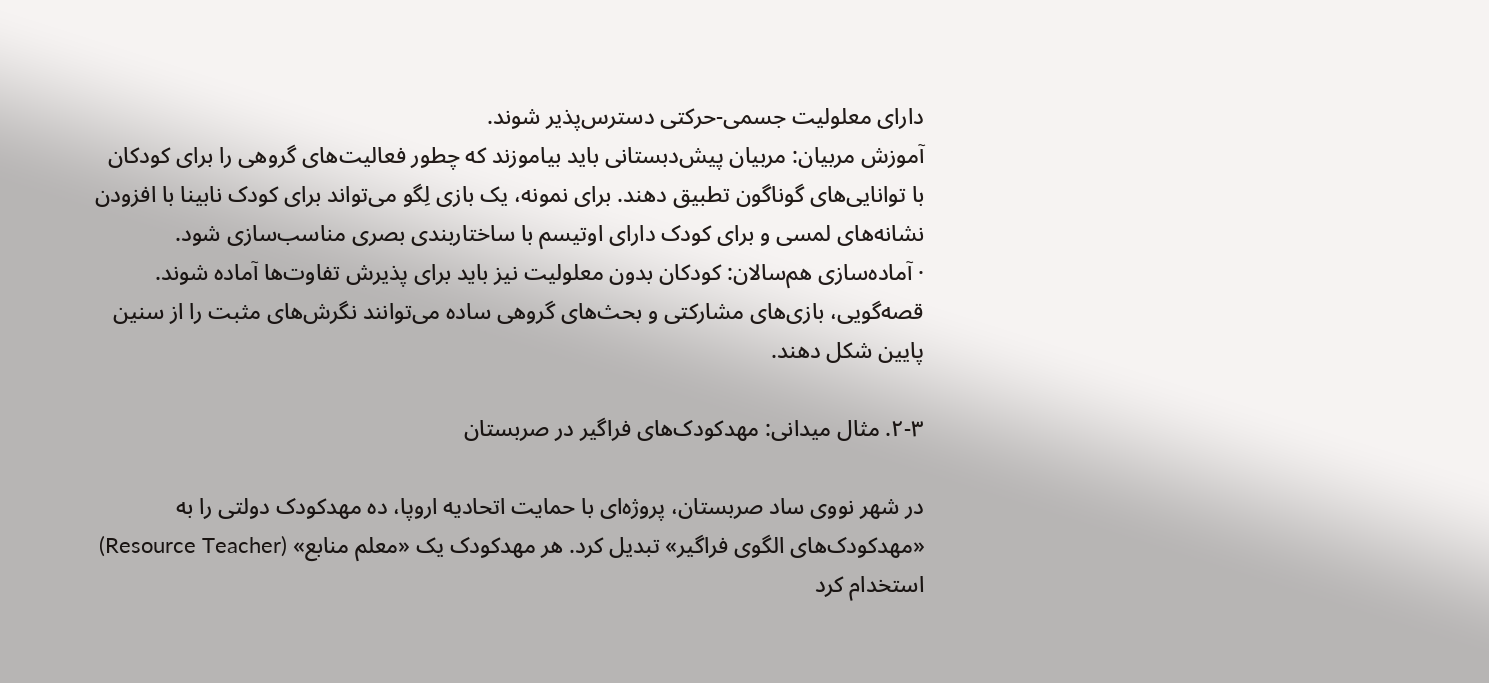دارای معلولیت جسمی-حرکتی دسترس‌پذیر شوند.
آموزش مربیان: مربیان پیش‌دبستانی باید بیاموزند که چطور فعالیت‌های گروهی را برای کودکان با توانایی‌های گوناگون تطبیق دهند. برای نمونه، یک بازی لِگو می‌تواند برای کودک نابینا با افزودن نشانه‌های لمسی و برای کودک دارای اوتیسم با ساختاربندی بصری مناسب‌سازی شود.
· آماده‌سازی هم‌سالان: کودکان بدون معلولیت نیز باید برای پذیرش تفاوت‌ها آماده شوند. قصه‌گویی، بازی‌های مشارکتی و بحث‌های گروهی ساده می‌توانند نگرش‌های مثبت را از سنین پایین شکل دهند.

۲-۳. مثال میدانی: مهدکودک‌های فراگیر در صربستان

در شهر نووی ساد صربستان، پروژه‌ای با حمایت اتحادیه اروپا، ده مهدکودک دولتی را به «مهدکودک‌های الگوی فراگیر» تبدیل کرد. هر مهدکودک یک «معلم منابع» (Resource Teacher) استخدام کرد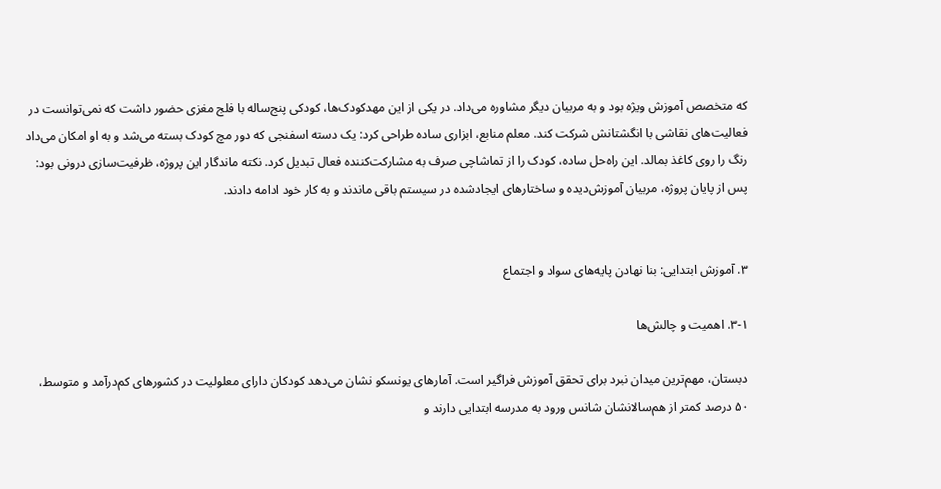که متخصص آموزش ویژه بود و به مربیان دیگر مشاوره می‌داد. در یکی از این مهدکودک‌ها، کودکی پنج‌ساله با فلج مغزی حضور داشت که نمی‌توانست در فعالیت‌های نقاشی با انگشتانش شرکت کند. معلم منابع، ابزاری ساده طراحی کرد: یک دسته اسفنجی که دور مچ کودک بسته می‌شد و به او امکان می‌داد رنگ را روی کاغذ بمالد. این راه‌حل ساده، کودک را از تماشاچی صرف به مشارکت‌کننده فعال تبدیل کرد. نکته ماندگار این پروژه، ظرفیت‌سازی درونی بود: پس از پایان پروژه، مربیان آموزش‌دیده و ساختارهای ایجادشده در سیستم باقی ماندند و به کار خود ادامه دادند.


۳. آموزش ابتدایی: بنا نهادن پایه‌های سواد و اجتماع

۳-۱. اهمیت و چالش‌ها

دبستان، مهم‌ترین میدان نبرد برای تحقق آموزش فراگیر است. آمارهای یونسکو نشان می‌دهد کودکان دارای معلولیت در کشورهای کم‌درآمد و متوسط، ۵۰ درصد کمتر از هم‌سالانشان شانس ورود به مدرسه ابتدایی دارند و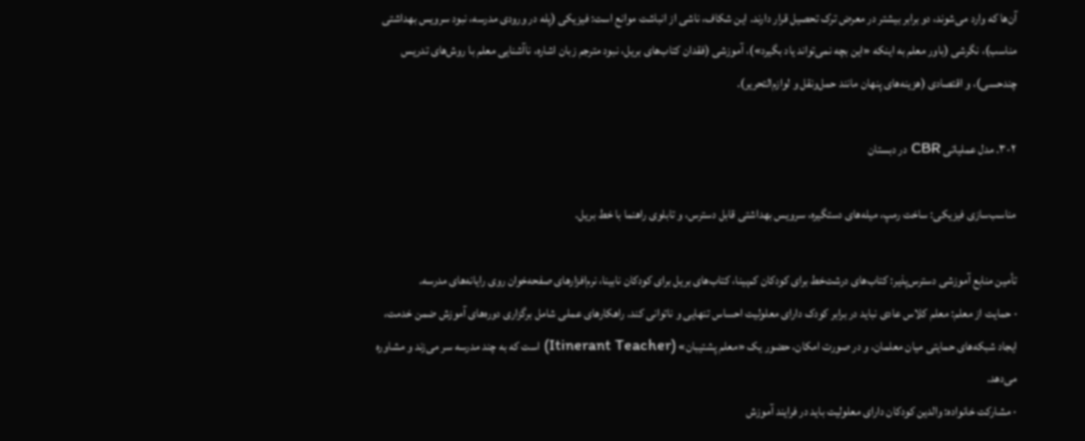آن‌ها که وارد می‌شوند، دو برابر بیشتر در معرض ترک تحصیل قرار دارند. این شکاف، ناشی از انباشت موانع است: فیزیکی (پله در ورودی مدرسه، نبود سرویس بهداشتی مناسب)، نگرشی (باور معلم به اینکه «این بچه نمی‌تواند یاد بگیرد»)، آموزشی (فقدان کتاب‌های بریل، نبود مترجم زبان اشاره، ناآشنایی معلم با روش‌های تدریس چندحسی)، و اقتصادی (هزینه‌های پنهان مانند حمل‌ونقل و لوازم‌التحریر).

۳-۲. مدل عملیاتی CBR در دبستان

مناسب‌سازی فیزیکی: ساخت رمپ، میله‌های دستگیره، سرویس بهداشتی قابل دسترس، و تابلوی راهنما با خط بریل.

تأمین منابع آموزشی دسترس‌پذیر: کتاب‌های درشت‌خط برای کودکان کم‌بینا، کتاب‌های بریل برای کودکان نابینا، نرم‌افزارهای صفحه‌خوان روی رایانه‌های مدرسه.
· حمایت از معلم: معلم کلاس عادی نباید در برابر کودک دارای معلولیت احساس تنهایی و ناتوانی کند. راهکارهای عملی شامل برگزاری دوره‌های آموزش ضمن خدمت، ایجاد شبکه‌های حمایتی میان معلمان، و در صورت امکان، حضور یک «معلم پشتیبان» (Itinerant Teacher) است که به چند مدرسه سر می‌زند و مشاوره می‌دهد.
· مشارکت خانواده: والدین کودکان دارای معلولیت باید در فرایند آموزش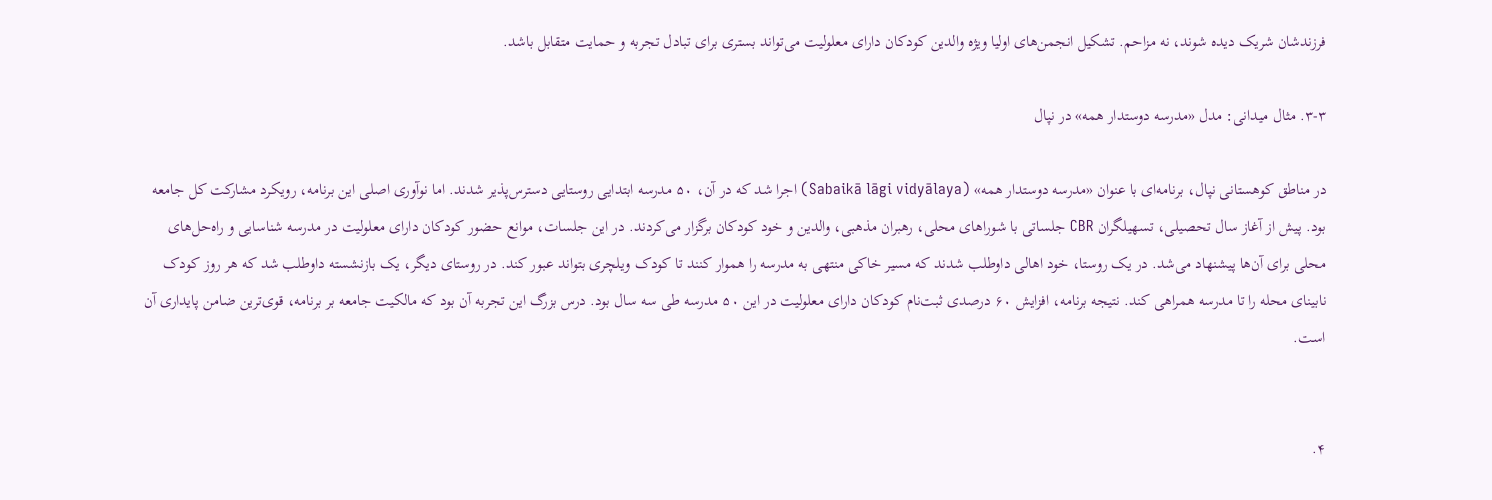فرزندشان شریک دیده شوند، نه مزاحم. تشکیل انجمن‌های اولیا ویژه والدین کودکان دارای معلولیت می‌تواند بستری برای تبادل تجربه و حمایت متقابل باشد.

۳-۳. مثال میدانی: مدل «مدرسه دوستدار همه» در نپال

در مناطق کوهستانی نپال، برنامه‌ای با عنوان «مدرسه دوستدار همه» (Sabaikā lāgi vidyālaya) اجرا شد که در آن، ۵۰ مدرسه ابتدایی روستایی دسترس‌پذیر شدند. اما نوآوری اصلی این برنامه، رویکرد مشارکت کل جامعه بود. پیش از آغاز سال تحصیلی، تسهیلگران CBR جلساتی با شوراهای محلی، رهبران مذهبی، والدین و خود کودکان برگزار می‌کردند. در این جلسات، موانع حضور کودکان دارای معلولیت در مدرسه شناسایی و راه‌حل‌های محلی برای آن‌ها پیشنهاد می‌شد. در یک روستا، خود اهالی داوطلب شدند که مسیر خاکی منتهی به مدرسه را هموار کنند تا کودک ویلچری بتواند عبور کند. در روستای دیگر، یک بازنشسته داوطلب شد که هر روز کودک نابینای محله را تا مدرسه همراهی کند. نتیجه برنامه، افزایش ۶۰ درصدی ثبت‌نام کودکان دارای معلولیت در این ۵۰ مدرسه طی سه سال بود. درس بزرگ این تجربه آن بود که مالکیت جامعه بر برنامه، قوی‌ترین ضامن پایداری آن است.


۴.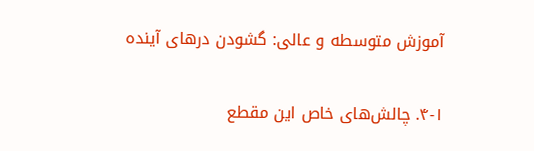آموزش متوسطه و عالی: گشودن درهای آینده

۴-۱. چالش‌های خاص این مقطع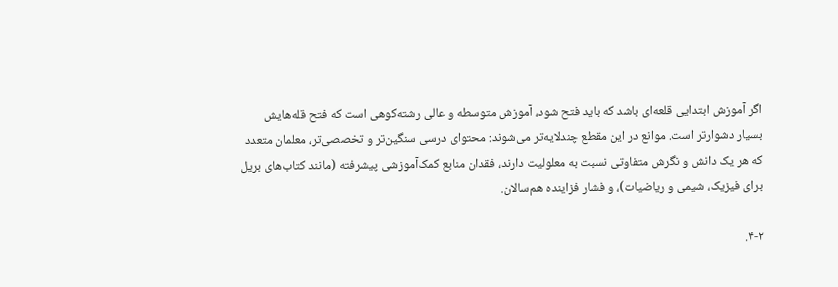اگر آموزش ابتدایی قلعه‌ای باشد که باید فتح شود، آموزش متوسطه و عالی رشته‌کوهی است که فتح قله‌هایش بسیار دشوارتر است. موانع در این مقطع چندلایه‌تر می‌شوند: محتوای درسی سنگین‌تر و تخصصی‌تر، معلمان متعدد که هر یک دانش و نگرش متفاوتی نسبت به معلولیت دارند، فقدان منابع کمک‌آموزشی پیشرفته (مانند کتاب‌های بریل برای فیزیک، شیمی و ریاضیات)، و فشار فزاینده هم‌سالان.

۴-۲.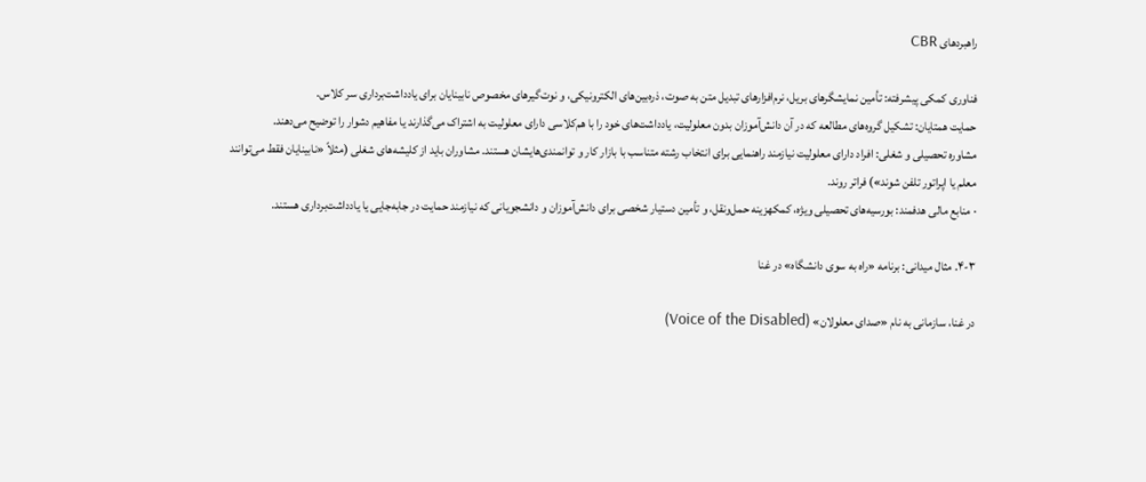راهبردهای CBR

فناوری کمکی پیشرفته: تأمین نمایشگرهای بریل، نرم‌افزارهای تبدیل متن به صوت، ذره‌بین‌های الکترونیکی، و نوت‌گیرهای مخصوص نابینایان برای یادداشت‌برداری سر کلاس.
حمایت همتایان: تشکیل گروه‌های مطالعه که در آن دانش‌آموزان بدون معلولیت، یادداشت‌های خود را با هم‌کلاسی دارای معلولیت به اشتراک می‌گذارند یا مفاهیم دشوار را توضیح می‌دهند.
مشاوره تحصیلی و شغلی: افراد دارای معلولیت نیازمند راهنمایی برای انتخاب رشته متناسب با بازار کار و توانمندی‌هایشان هستند. مشاوران باید از کلیشه‌های شغلی (مثلاً «نابینایان فقط می‌توانند معلم یا اپراتور تلفن شوند») فراتر روند.
· منابع مالی هدفمند: بورسیه‌های تحصیلی ویژه، کمکهزینه حمل‌ونقل، و تأمین دستیار شخصی برای دانش‌آموزان و دانشجویانی که نیازمند حمایت در جابه‌جایی یا یادداشت‌برداری هستند.

۴-۳. مثال میدانی: برنامه «راه به سوی دانشگاه» در غنا

در غنا، سازمانی به نام «صدای معلولان» (Voice of the Disabled)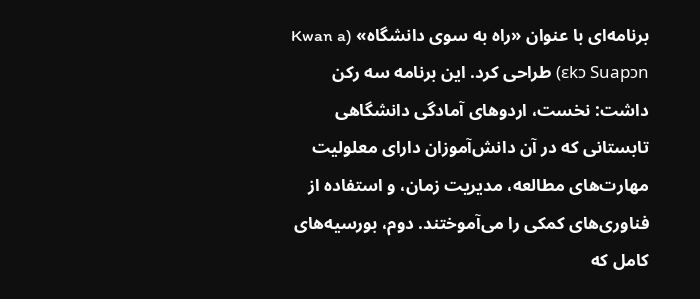برنامه‌ای با عنوان «راه به سوی دانشگاه» (Kwan a ɛkɔ Suapɔn) طراحی کرد. این برنامه سه رکن داشت: نخست، اردوهای آمادگی دانشگاهی تابستانی که در آن دانش‌آموزان دارای معلولیت مهارت‌های مطالعه، مدیریت زمان، و استفاده از فناوری‌های کمکی را می‌آموختند. دوم، بورسیه‌های کامل که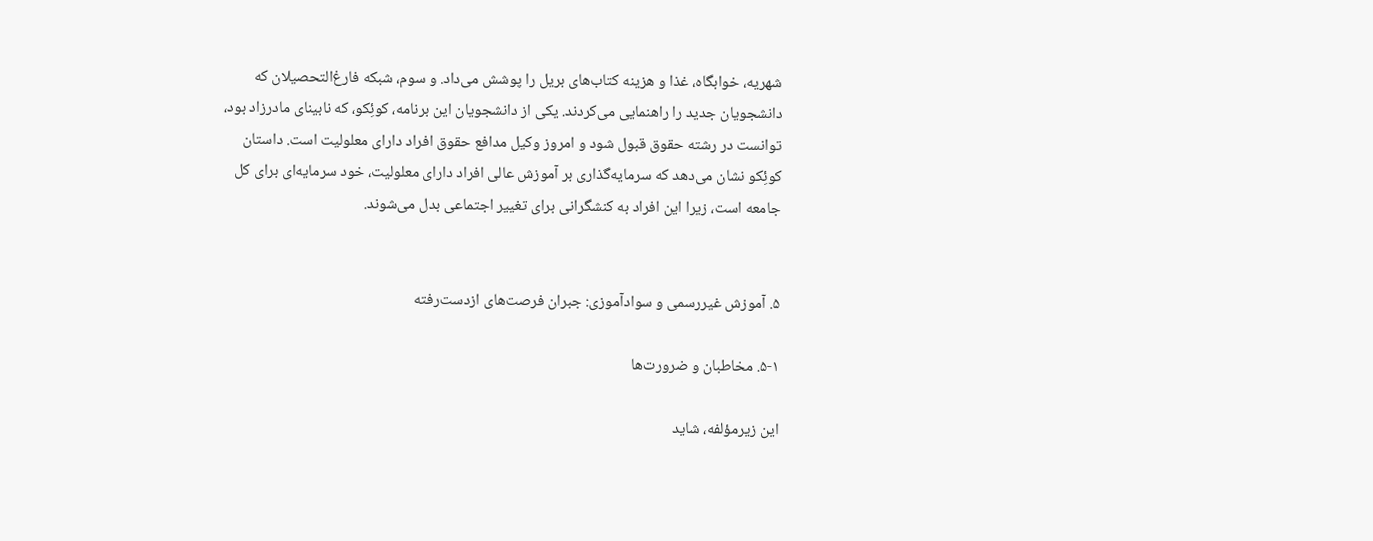شهریه، خوابگاه، غذا و هزینه کتاب‌های بریل را پوشش می‌داد. و سوم، شبکه فارغ‌التحصیلان که دانشجویان جدید را راهنمایی می‌کردند. یکی از دانشجویان این برنامه، کوئِکو، که نابینای مادرزاد بود، توانست در رشته حقوق قبول شود و امروز وکیل مدافع حقوق افراد دارای معلولیت است. داستان کوئِکو نشان می‌دهد که سرمایه‌گذاری بر آموزش عالی افراد دارای معلولیت، خود سرمایه‌ای برای کل جامعه است، زیرا این افراد به کنشگرانی برای تغییر اجتماعی بدل می‌شوند.


۵. آموزش غیررسمی و سوادآموزی: جبران فرصت‌های ازدست‌رفته

۵-۱. مخاطبان و ضرورت‌ها

این زیرمؤلفه، شاید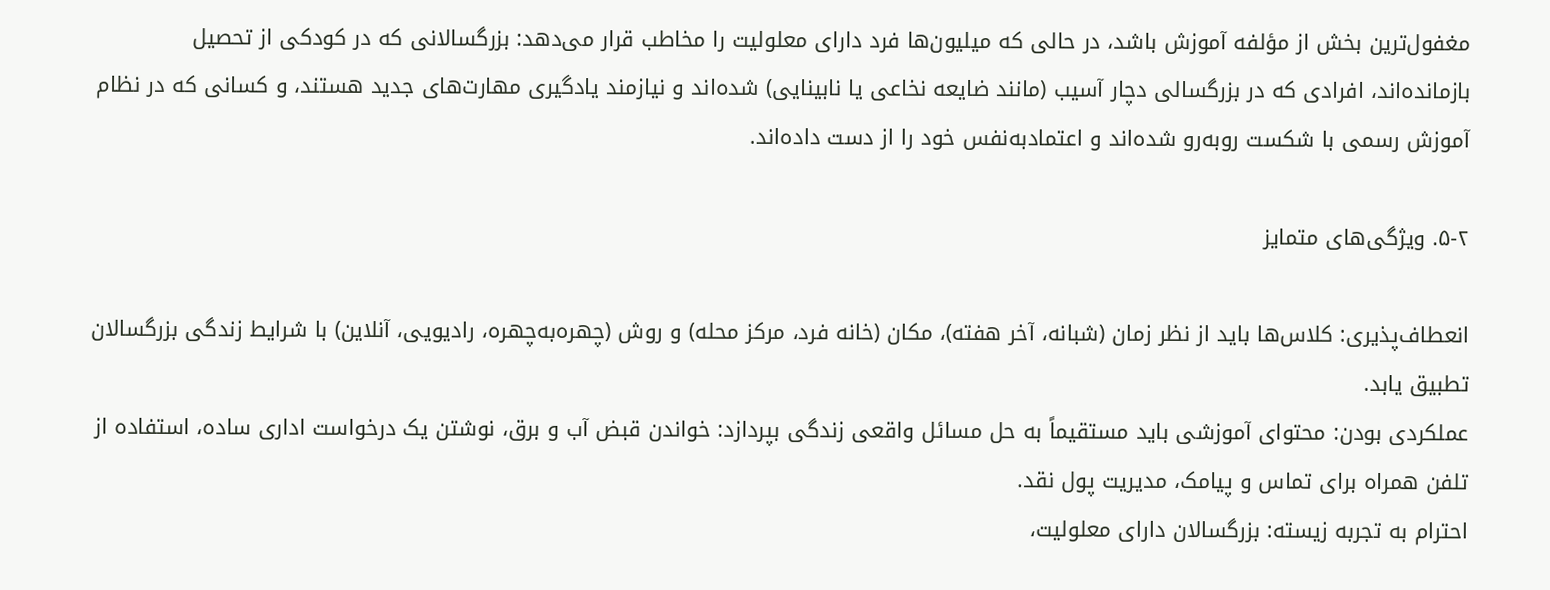مغفول‌ترین بخش از مؤلفه آموزش باشد، در حالی که میلیون‌ها فرد دارای معلولیت را مخاطب قرار می‌دهد: بزرگسالانی که در کودکی از تحصیل بازمانده‌اند، افرادی که در بزرگسالی دچار آسیب (مانند ضایعه نخاعی یا نابینایی) شده‌اند و نیازمند یادگیری مهارت‌های جدید هستند، و کسانی که در نظام آموزش رسمی با شکست روبه‌رو شده‌اند و اعتمادبه‌نفس خود را از دست داده‌اند.

۵-۲. ویژگی‌های متمایز

انعطاف‌پذیری: کلاس‌ها باید از نظر زمان (شبانه، آخر هفته)، مکان (خانه فرد، مرکز محله) و روش (چهره‌به‌چهره، رادیویی، آنلاین) با شرایط زندگی بزرگسالان تطبیق یابد.
عملکردی بودن: محتوای آموزشی باید مستقیماً به حل مسائل واقعی زندگی بپردازد: خواندن قبض آب و برق، نوشتن یک درخواست اداری ساده، استفاده از تلفن همراه برای تماس و پیامک، مدیریت پول نقد.
احترام به تجربه زیسته: بزرگسالان دارای معلولیت،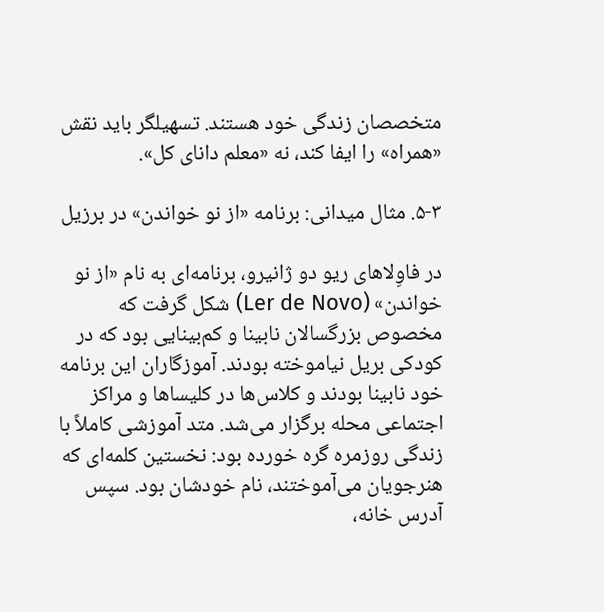متخصصان زندگی خود هستند. تسهیلگر باید نقش «همراه» را ایفا کند، نه «معلم دانای کل».

۵-۳. مثال میدانی: برنامه «از نو خواندن» در برزیل

در فاوِلاهای ریو دو ژانیرو، برنامه‌ای به نام «از نو خواندن» (Ler de Novo) شکل گرفت که مخصوص بزرگسالان نابینا و کم‌بینایی بود که در کودکی بریل نیاموخته بودند. آموزگاران این برنامه خود نابینا بودند و کلاس‌ها در کلیساها و مراکز اجتماعی محله برگزار می‌شد. متد آموزشی کاملاً با زندگی روزمره گره خورده بود: نخستین کلمه‌ای که هنرجویان می‌آموختند، نام خودشان بود. سپس آدرس خانه،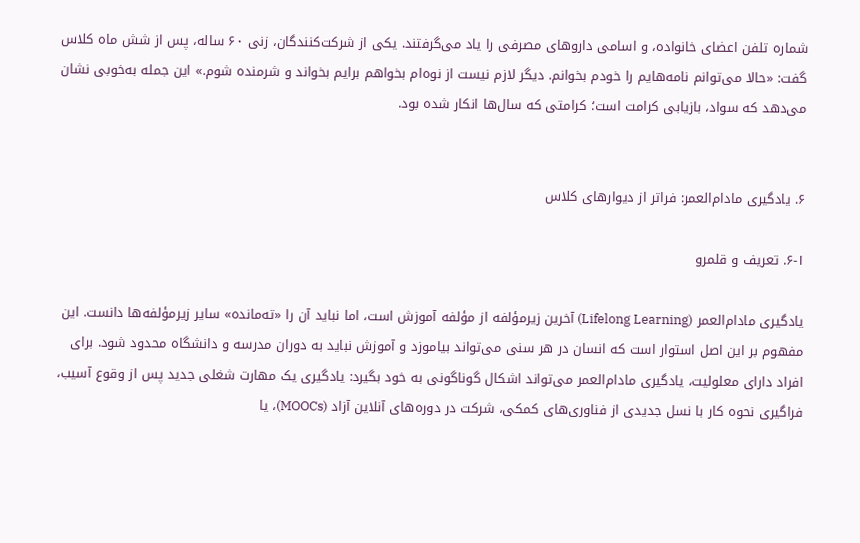شماره تلفن اعضای خانواده، و اسامی داروهای مصرفی را یاد می‌گرفتند. یکی از شرکت‌کنندگان، زنی ۶۰ ساله، پس از شش ماه کلاس گفت: «حالا می‌توانم نامه‌هایم را خودم بخوانم. دیگر لازم نیست از نوه‌ام بخواهم برایم بخواند و شرمنده شوم.» این جمله به‌خوبی نشان می‌دهد که سواد، بازیابی کرامت است؛ کرامتی که سال‌ها انکار شده بود.


۶. یادگیری مادام‌العمر: فراتر از دیوارهای کلاس

۶-۱. تعریف و قلمرو

یادگیری مادام‌العمر (Lifelong Learning) آخرین زیرمؤلفه از مؤلفه آموزش است، اما نباید آن را «ته‌مانده» سایر زیرمؤلفه‌ها دانست. این مفهوم بر این اصل استوار است که انسان در هر سنی می‌تواند بیاموزد و آموزش نباید به دوران مدرسه و دانشگاه محدود شود. برای افراد دارای معلولیت، یادگیری مادام‌العمر می‌تواند اشکال گوناگونی به خود بگیرد: یادگیری یک مهارت شغلی جدید پس از وقوع آسیب، فراگیری نحوه کار با نسل جدیدی از فناوری‌های کمکی، شرکت در دوره‌های آنلاین آزاد (MOOCs)، یا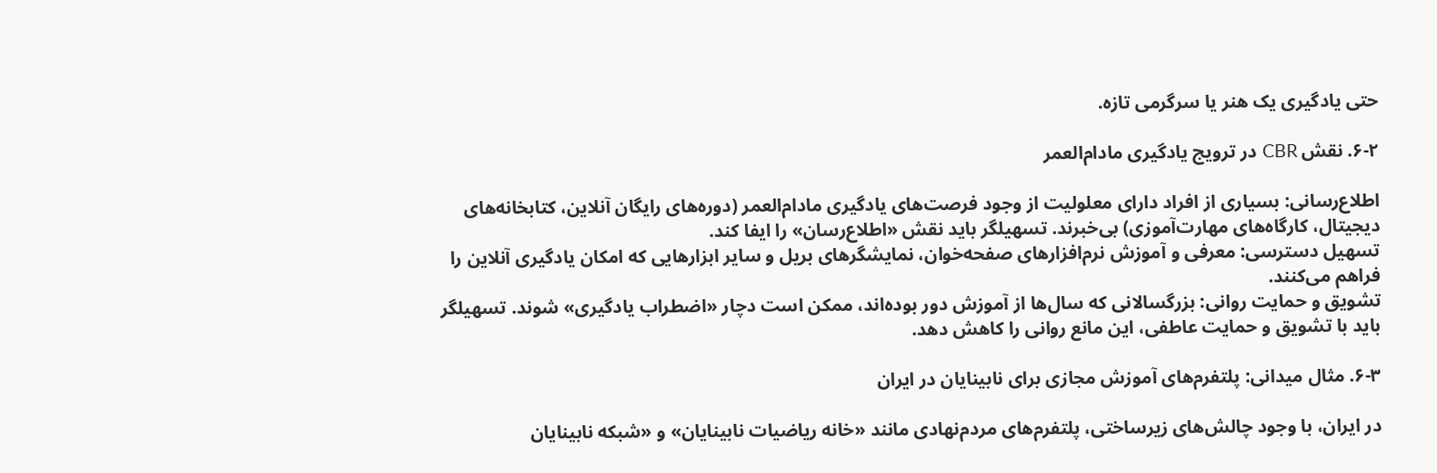حتی یادگیری یک هنر یا سرگرمی تازه.

۶-۲. نقش CBR در ترویج یادگیری مادام‌العمر

اطلاع‌رسانی: بسیاری از افراد دارای معلولیت از وجود فرصت‌های یادگیری مادام‌العمر (دوره‌های رایگان آنلاین، کتابخانه‌های دیجیتال، کارگاه‌های مهارت‌آموزی) بی‌خبرند. تسهیلگر باید نقش «اطلاع‌رسان» را ایفا کند.
تسهیل دسترسی: معرفی و آموزش نرم‌افزارهای صفحه‌خوان، نمایشگرهای بریل و سایر ابزارهایی که امکان یادگیری آنلاین را فراهم می‌کنند.
تشویق و حمایت روانی: بزرگسالانی که سال‌ها از آموزش دور بوده‌اند، ممکن است دچار «اضطراب یادگیری» شوند. تسهیلگر باید با تشویق و حمایت عاطفی، این مانع روانی را کاهش دهد.

۶-۳. مثال میدانی: پلتفرم‌های آموزش مجازی برای نابینایان در ایران

در ایران، با وجود چالش‌های زیرساختی، پلتفرم‌های مردم‌نهادی مانند «خانه ریاضیات نابینایان» و «شبکه نابینایان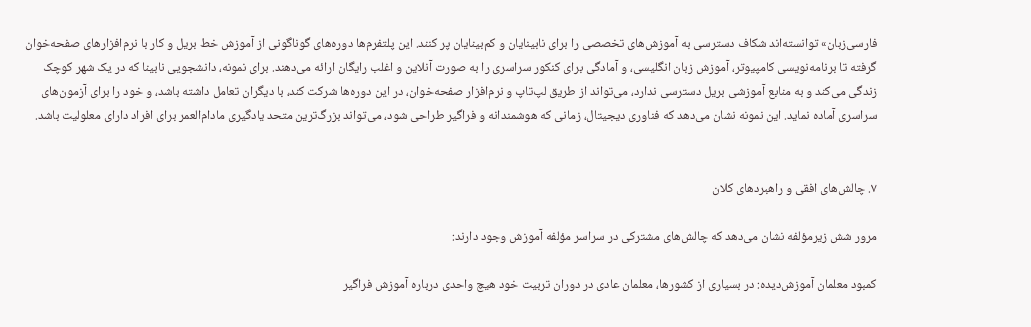فارسی‌زبان» توانسته‌اند شکاف دسترسی به آموزش‌های تخصصی را برای نابینایان و کم‌بینایان پر کنند. این پلتفرم‌ها دوره‌های گوناگونی از آموزش خط بریل و کار با نرم‌افزارهای صفحه‌خوان گرفته تا برنامه‌نویسی کامپیوتر، آموزش زبان انگلیسی، و آمادگی برای کنکور سراسری را به صورت آنلاین و اغلب رایگان ارائه می‌دهند. برای نمونه، دانشجویی نابینا که در یک شهر کوچک زندگی می‌کند و به منابع آموزشی بریل دسترسی ندارد، می‌تواند از طریق لپ‌تاپ و نرم‌افزار صفحه‌خوان، در این دوره‌ها شرکت کند، با دیگران تعامل داشته باشد، و خود را برای آزمون‌های سراسری آماده نماید. این نمونه نشان می‌دهد که فناوری دیجیتال، زمانی که هوشمندانه و فراگیر طراحی شود، می‌تواند بزرگ‌ترین متحد یادگیری مادام‌العمر برای افراد دارای معلولیت باشد.


۷. چالش‌های افقی و راهبردهای کلان

مرور شش زیرمؤلفه نشان می‌دهد که چالش‌های مشترکی در سراسر مؤلفه آموزش وجود دارند:

کمبود معلمان آموزش‌دیده: در بسیاری از کشورها، معلمان عادی در دوران تربیت خود هیچ واحدی درباره آموزش فراگیر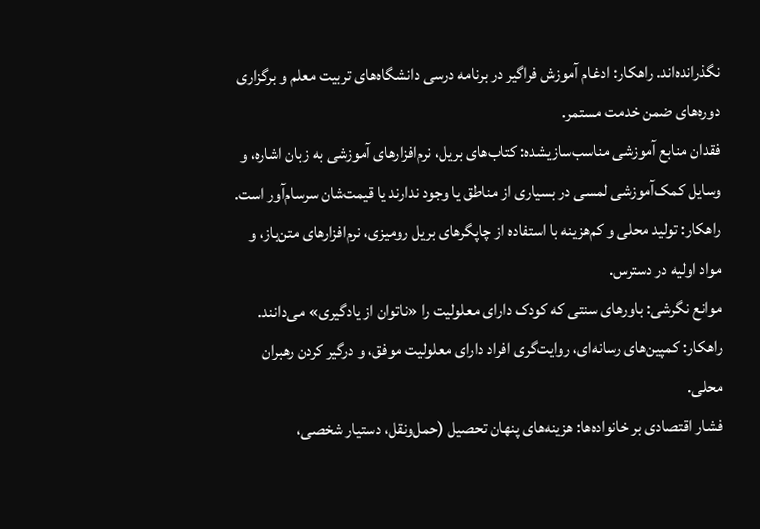نگذرانده‌اند. راهکار: ادغام آموزش فراگیر در برنامه درسی دانشگاه‌های تربیت معلم و برگزاری دوره‌های ضمن خدمت مستمر.
فقدان منابع آموزشی مناسب‌سازیشده: کتاب‌های بریل، نرم‌افزارهای آموزشی به زبان اشاره، و وسایل کمک‌آموزشی لمسی در بسیاری از مناطق یا وجود ندارند یا قیمت‌شان سرسام‌آور است. راهکار: تولید محلی و کم‌هزینه با استفاده از چاپگرهای بریل رومیزی، نرم‌افزارهای متن‌باز، و مواد اولیه در دسترس.
موانع نگرشی: باورهای سنتی که کودک دارای معلولیت را «ناتوان از یادگیری» می‌دانند. راهکار: کمپین‌های رسانه‌ای، روایت‌گری افراد دارای معلولیت موفق، و درگیر کردن رهبران محلی.
فشار اقتصادی بر خانواده‌ها: هزینه‌های پنهان تحصیل (حمل‌ونقل، دستیار شخصی،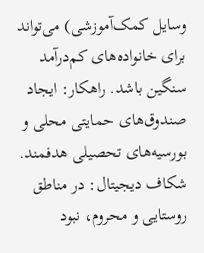وسایل کمک‌آموزشی) می‌تواند برای خانواده‌های کم‌درآمد سنگین باشد. راهکار: ایجاد صندوق‌های حمایتی محلی و بورسیه‌های تحصیلی هدفمند.
شکاف دیجیتال: در مناطق روستایی و محروم، نبود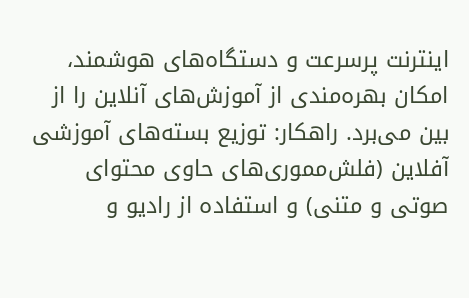اینترنت پرسرعت و دستگاه‌های هوشمند، امکان بهره‌مندی از آموزش‌های آنلاین را از بین می‌برد. راهکار: توزیع بسته‌های آموزشی آفلاین (فلش‌مموری‌های حاوی محتوای صوتی و متنی) و استفاده از رادیو و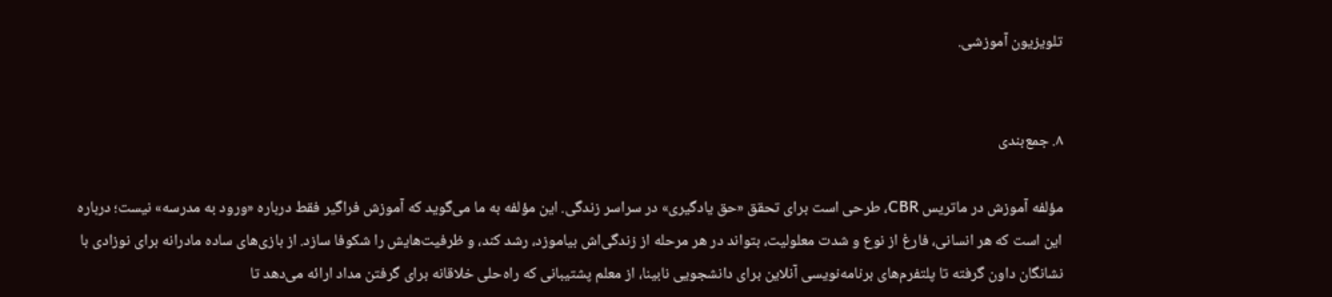تلویزیون آموزشی.


۸. جمع‌بندی

مؤلفه آموزش در ماتریس CBR، طرحی است برای تحقق «حق یادگیری» در سراسر زندگی. این مؤلفه به ما می‌گوید که آموزش فراگیر فقط درباره «ورود به مدرسه» نیست؛ درباره این است که هر انسانی، فارغ از نوع و شدت معلولیت، بتواند در هر مرحله از زندگی‌اش بیاموزد، رشد کند، و ظرفیت‌هایش را شکوفا سازد. از بازی‌های ساده مادرانه برای نوزادی با نشانگان داون گرفته تا پلتفرم‌های برنامه‌نویسی آنلاین برای دانشجویی نابینا، از معلم پشتیبانی که راه‌حلی خلاقانه برای گرفتن مداد ارائه می‌دهد تا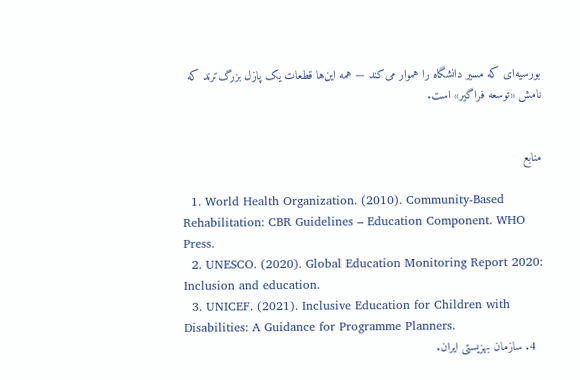بورسیه‌ای که مسیر دانشگاه را هموار می‌کند — همه این‌ها قطعات یک پازل بزرگ‌ترند که نامش «توسعه فراگیر» است.


منابع

  1. World Health Organization. (2010). Community-Based Rehabilitation: CBR Guidelines – Education Component. WHO Press.
  2. UNESCO. (2020). Global Education Monitoring Report 2020: Inclusion and education.
  3. UNICEF. (2021). Inclusive Education for Children with Disabilities: A Guidance for Programme Planners.
  4. سازمان بهزیستی ایران.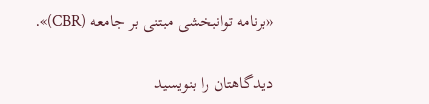«برنامه توانبخشی مبتنی بر جامعه (CBR)».

دیدگاهتان را بنویسید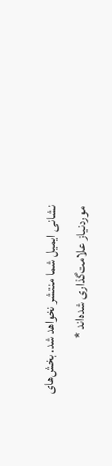نشانی ایمیل شما منتشر نخواهد شد. بخش‌های موردنیاز علامت‌گذاری شده‌اند *